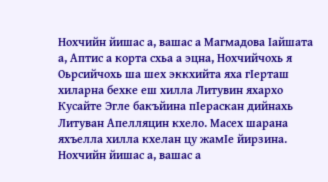Нохчийн йишас а, вашас а Магмадова Iайшата а, Аптис а корта схьа а эцна, Нохчийчохь я Оьрсийчохь ша шех эккхийта яха гIерташ хиларна бехке еш хилла Литувин яхархо Кусайте Эгле бакъйина пIераскан дийнахь Литуван Апелляцин кхело. Масех шарана яхъелла хилла кхелан цу жамIе йирзина.
Нохчийн йишас а, вашас а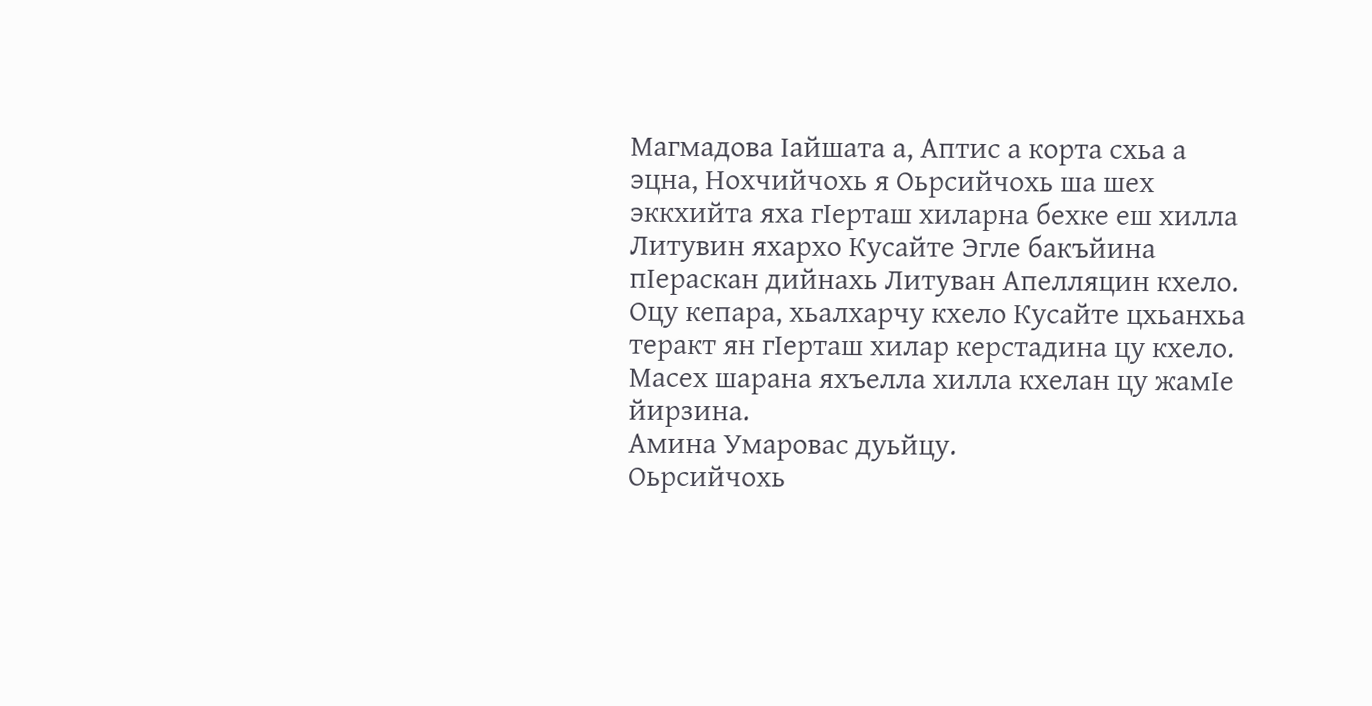Магмадова Iайшата а, Аптис а корта схьа а эцна, Нохчийчохь я Оьрсийчохь ша шех эккхийта яха гIерташ хиларна бехке еш хилла Литувин яхархо Кусайте Эгле бакъйина пIераскан дийнахь Литуван Апелляцин кхело. Оцу кепара, хьалхарчу кхело Кусайте цхьанхьа теракт ян гIерташ хилар керстадина цу кхело. Масех шарана яхъелла хилла кхелан цу жамIе йирзина.
Амина Умаровас дуьйцу.
Оьрсийчохь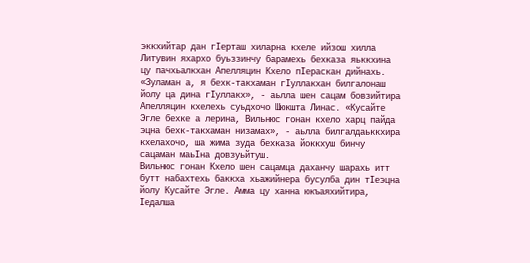эккхийтар дан гIерташ хиларна кхеле ийзош хилла Литувин яхархо буьззинчу барамехь бехказа яьккхина цу пачхьалкхан Апелляцин Кхело пIераскан дийнахь.
«Зуламан а, я бехк-такхаман гIуллакхан билгалонаш йолу ца дина гIуллакх», - аьлла шен сацам бовзийтира Апелляцин кхелехь суьдхочо Шюкшта Линас. «Кусайте Эгле бехке а лерина, Вильнюс гонан кхело харц пайда эцна бехк-такхаман низамах», - аьлла билгалдаьккхира кхелахочо, ша жима зуда бехказа йоккхуш бинчу сацаман маьIна довзуьйтуш.
Вильнюс гонан Кхело шен сацамца даханчу шарахь итт бутт набахтехь баккха хьажийнера бусулба дин тIеэцна йолу Кусайте Эгле. Амма цу ханна юкъаяхийтира, Iедалша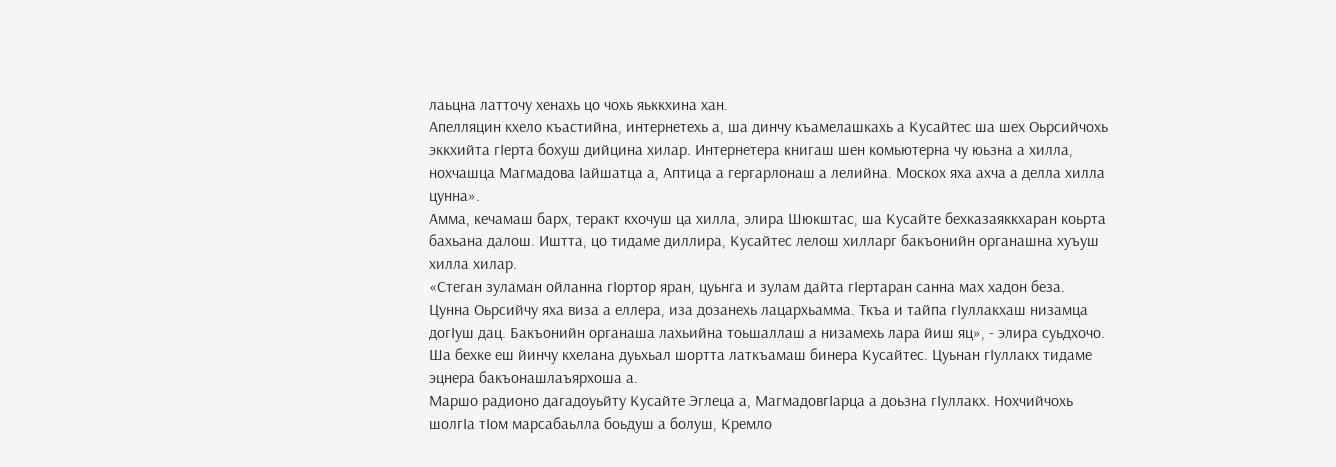лаьцна латточу хенахь цо чохь яьккхина хан.
Апелляцин кхело къастийна, интернетехь а, ша динчу къамелашкахь а Кусайтес ша шех Оьрсийчохь эккхийта гIерта бохуш дийцина хилар. Интернетера книгаш шен комьютерна чу юьзна а хилла, нохчашца Магмадова Iайшатца а, Аптица а гергарлонаш а лелийна. Москох яха ахча а делла хилла цунна».
Амма, кечамаш барх, теракт кхочуш ца хилла, элира Шюкштас, ша Кусайте бехказаяккхаран коьрта бахьана далош. Иштта, цо тидаме диллира, Кусайтес лелош хилларг бакъонийн органашна хуъуш хилла хилар.
«Стеган зуламан ойланна гIортор яран, цуьнга и зулам дайта гIертаран санна мах хадон беза. Цунна Оьрсийчу яха виза а еллера, иза дозанехь лацархьамма. Ткъа и тайпа гIуллакхаш низамца догIуш дац. Бакъонийн органаша лахьийна тоьшаллаш а низамехь лара йиш яц», - элира суьдхочо.
Ша бехке еш йинчу кхелана дуьхьал шортта латкъамаш бинера Кусайтес. Цуьнан гIуллакх тидаме эцнера бакъонашлаъярхоша а.
Маршо радионо дагадоуьйту Кусайте Эглеца а, МагмадовгIарца а доьзна гIуллакх. Нохчийчохь шолгIа тIом марсабаьлла боьдуш а болуш, Кремло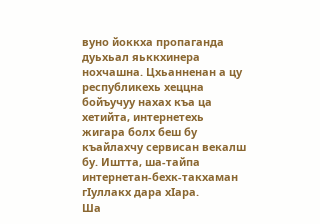вуно йоккха пропаганда дуьхьал яьккхинера нохчашна. Цхьанненан а цу республикехь хеццна бойъучуу нахах къа ца хетийта, интернетехь жигара болх беш бу къайлахчу сервисан векалш бу. Иштта, ша-тайпа интернетан-бехк-такхаман гIуллакх дара хIара.
Ша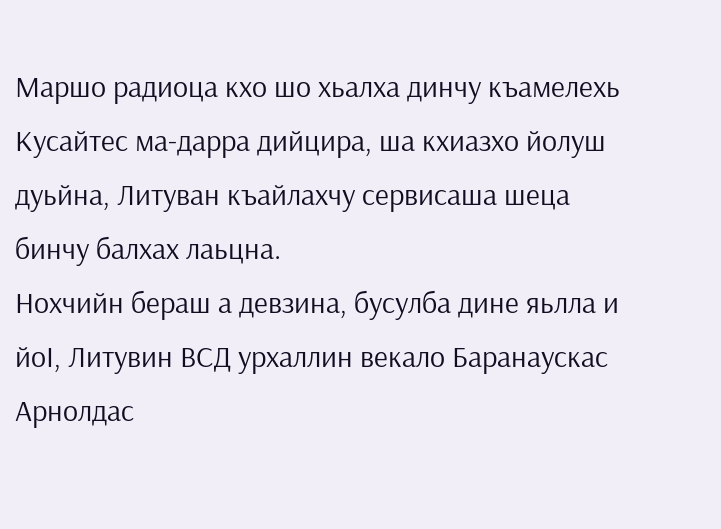Маршо радиоца кхо шо хьалха динчу къамелехь Кусайтес ма-дарра дийцира, ша кхиазхо йолуш дуьйна, Литуван къайлахчу сервисаша шеца бинчу балхах лаьцна.
Нохчийн бераш а девзина, бусулба дине яьлла и йоI, Литувин ВСД урхаллин векало Баранаускас Арнолдас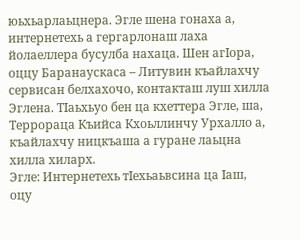юьхьарлаьцнера. Эгле шена гонаха а, интернетехь а гергарлонаш лаха йолаеллера бусулба нахаца. Шен агIора, оццу Баранаускаса – Литувин къайлахчу сервисан белхахочо, контакташ луш хилла Эглена. ТIаьхьуо бен ца кхеттера Эгле, ша, Террораца Къийса Кхоьллинчу Урхалло а, къайлахчу ницкъаша а гуране лаьцна хилла хиларх.
Эгле: Интернетехь тIехьаьвсина ца Iаш, оцу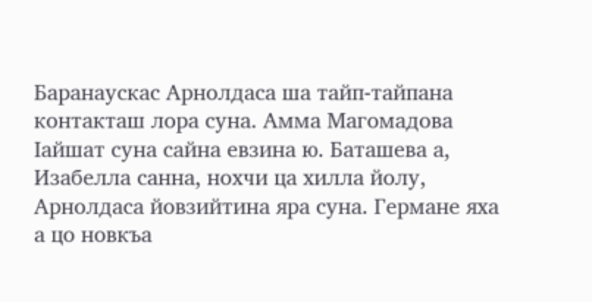Баранаускас Арнолдаса ша тайп-тайпана контакташ лора суна. Амма Магомадова Iайшат суна сайна евзина ю. Баташева а, Изабелла санна, нохчи ца хилла йолу, Арнолдаса йовзийтина яра суна. Германе яха а цо новкъа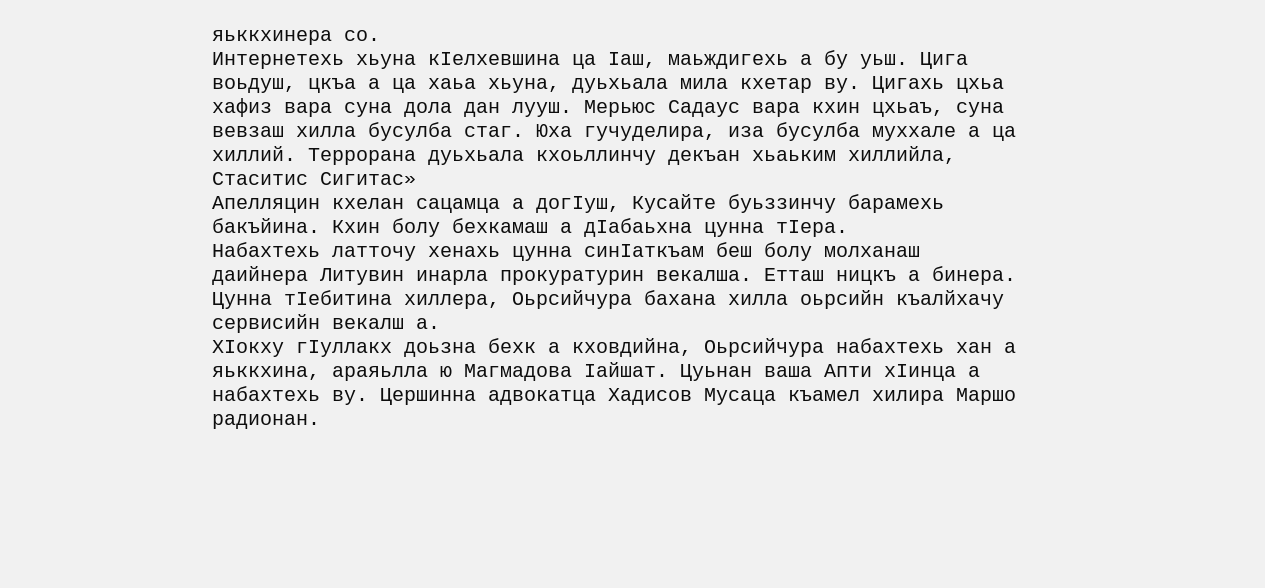яьккхинера со.
Интернетехь хьуна кIелхевшина ца Iаш, маьждигехь а бу уьш. Цига воьдуш, цкъа а ца хаьа хьуна, дуьхьала мила кхетар ву. Цигахь цхьа хафиз вара суна дола дан лууш. Мерьюс Садаус вара кхин цхьаъ, суна вевзаш хилла бусулба стаг. Юха гучуделира, иза бусулба муххале а ца хиллий. Террорана дуьхьала кхоьллинчу декъан хьаьким хиллийла, Стаситис Сигитас»
Апелляцин кхелан сацамца а догIуш, Кусайте буьззинчу барамехь бакъйина. Кхин болу бехкамаш а дIабаьхна цунна тIера.
Набахтехь латточу хенахь цунна синIаткъам беш болу молханаш даийнера Литувин инарла прокуратурин векалша. Етташ ницкъ а бинера. Цунна тIебитина хиллера, Оьрсийчура бахана хилла оьрсийн къалйхачу сервисийн векалш а.
ХIокху гIуллакх доьзна бехк а кховдийна, Оьрсийчура набахтехь хан а яьккхина, араяьлла ю Магмадова Iайшат. Цуьнан ваша Апти хIинца а набахтехь ву. Цершинна адвокатца Хадисов Мусаца къамел хилира Маршо радионан.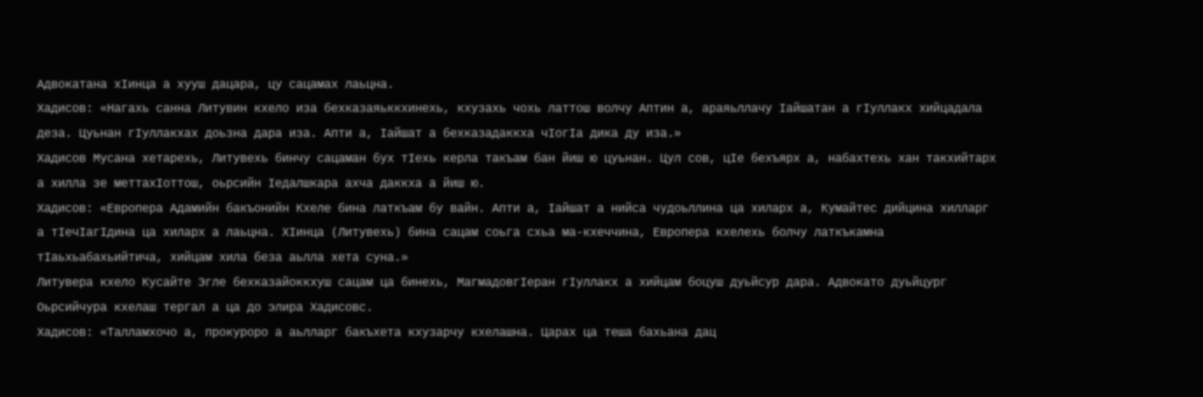Адвокатана хIинца а хууш дацара, цу сацамах лаьцна.
Хадисов: «Нагахь санна Литувин кхело иза бехказаяьккхинехь, кхузахь чохь латтош волчу Аптин а, араяьллачу Iайшатан а гIуллакх хийцадала деза. Цуьнан гIуллакхах доьзна дара иза. Апти а, Iайшат а бехказадаккха чIогIа дика ду иза.»
Хадисов Мусана хетарехь, Литувехь бинчу сацаман бух тIехь керла такъам бан йиш ю цуьнан. Цул сов, цIе бехъярх а, набахтехь хан такхийтарх а хилла зе меттахIоттош, оьрсийн Iедалшкара ахча даккха а йиш ю.
Хадисов: «Европера Адамийн бакъонийн Кхеле бина латкъам бу вайн. Апти а, Iайшат а нийса чудоьллина ца хиларх а, Кумайтес дийцина хилларг а тIечIагIдина ца хиларх а лаьцна. ХIинца (Литувехь) бина сацам соьга схьа ма-кхеччина, Европера кхелехь болчу латкъкамна тIаьхьабахьийтича, хийцам хила беза аьлла хета суна.»
Литувера кхело Кусайте Эгле бехказайоккхуш сацам ца бинехь, МагмадовгIеран гIуллакх а хийцам боцуш дуьйсур дара. Адвокато дуьйцург Оьрсийчура кхелаш тергал а ца до элира Хадисовс.
Хадисов: «Талламхочо а, прокуроро а аьлларг бакъхета кхузарчу кхелашна. Царах ца теша бахьана дац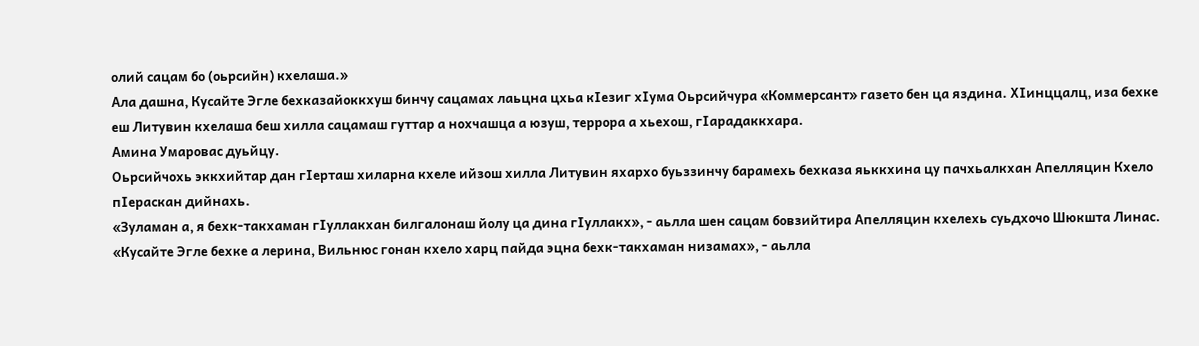олий сацам бо (оьрсийн) кхелаша.»
Ала дашна, Кусайте Эгле бехказайоккхуш бинчу сацамах лаьцна цхьа кIезиг хIума Оьрсийчура «Коммерсант» газето бен ца яздина. ХIинццалц, иза бехке еш Литувин кхелаша беш хилла сацамаш гуттар а нохчашца а юзуш, террора а хьехош, гIарадаккхара.
Амина Умаровас дуьйцу.
Оьрсийчохь эккхийтар дан гIерташ хиларна кхеле ийзош хилла Литувин яхархо буьззинчу барамехь бехказа яьккхина цу пачхьалкхан Апелляцин Кхело пIераскан дийнахь.
«Зуламан а, я бехк-такхаман гIуллакхан билгалонаш йолу ца дина гIуллакх», - аьлла шен сацам бовзийтира Апелляцин кхелехь суьдхочо Шюкшта Линас. «Кусайте Эгле бехке а лерина, Вильнюс гонан кхело харц пайда эцна бехк-такхаман низамах», - аьлла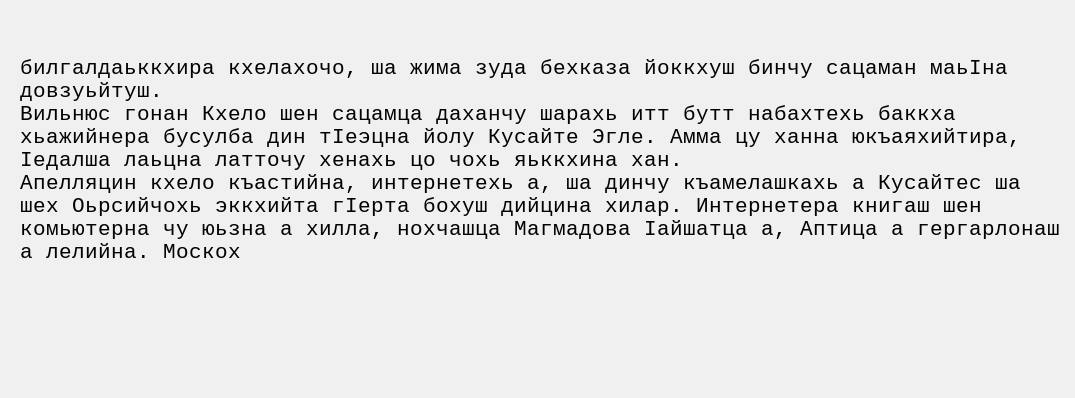билгалдаьккхира кхелахочо, ша жима зуда бехказа йоккхуш бинчу сацаман маьIна довзуьйтуш.
Вильнюс гонан Кхело шен сацамца даханчу шарахь итт бутт набахтехь баккха хьажийнера бусулба дин тIеэцна йолу Кусайте Эгле. Амма цу ханна юкъаяхийтира, Iедалша лаьцна латточу хенахь цо чохь яьккхина хан.
Апелляцин кхело къастийна, интернетехь а, ша динчу къамелашкахь а Кусайтес ша шех Оьрсийчохь эккхийта гIерта бохуш дийцина хилар. Интернетера книгаш шен комьютерна чу юьзна а хилла, нохчашца Магмадова Iайшатца а, Аптица а гергарлонаш а лелийна. Москох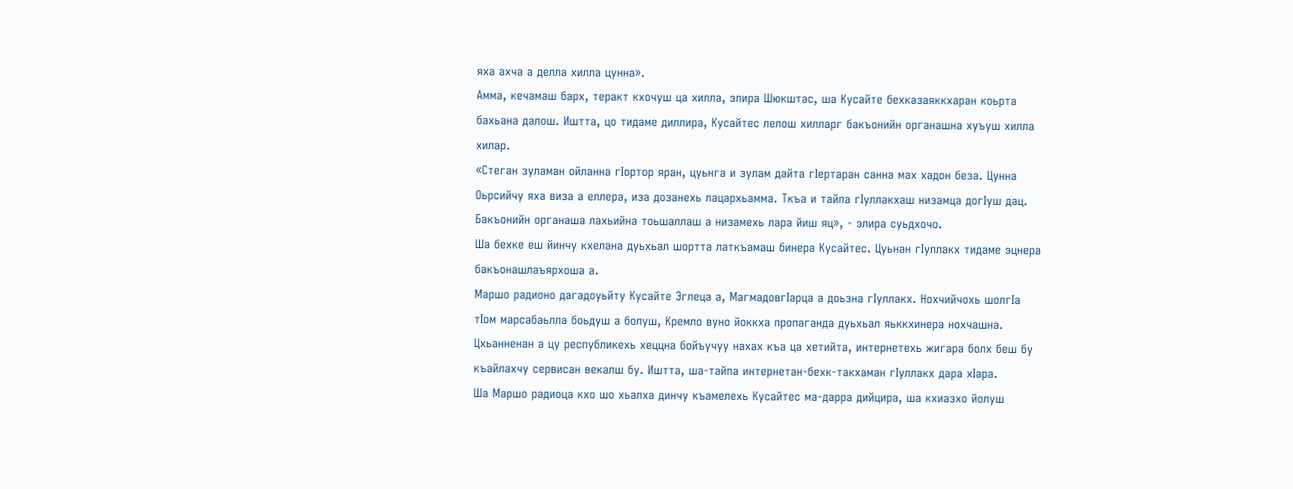яха ахча а делла хилла цунна».
Амма, кечамаш барх, теракт кхочуш ца хилла, элира Шюкштас, ша Кусайте бехказаяккхаран коьрта бахьана далош. Иштта, цо тидаме диллира, Кусайтес лелош хилларг бакъонийн органашна хуъуш хилла хилар.
«Стеган зуламан ойланна гIортор яран, цуьнга и зулам дайта гIертаран санна мах хадон беза. Цунна Оьрсийчу яха виза а еллера, иза дозанехь лацархьамма. Ткъа и тайпа гIуллакхаш низамца догIуш дац. Бакъонийн органаша лахьийна тоьшаллаш а низамехь лара йиш яц», - элира суьдхочо.
Ша бехке еш йинчу кхелана дуьхьал шортта латкъамаш бинера Кусайтес. Цуьнан гIуллакх тидаме эцнера бакъонашлаъярхоша а.
Маршо радионо дагадоуьйту Кусайте Эглеца а, МагмадовгIарца а доьзна гIуллакх. Нохчийчохь шолгIа тIом марсабаьлла боьдуш а болуш, Кремло вуно йоккха пропаганда дуьхьал яьккхинера нохчашна. Цхьанненан а цу республикехь хеццна бойъучуу нахах къа ца хетийта, интернетехь жигара болх беш бу къайлахчу сервисан векалш бу. Иштта, ша-тайпа интернетан-бехк-такхаман гIуллакх дара хIара.
Ша Маршо радиоца кхо шо хьалха динчу къамелехь Кусайтес ма-дарра дийцира, ша кхиазхо йолуш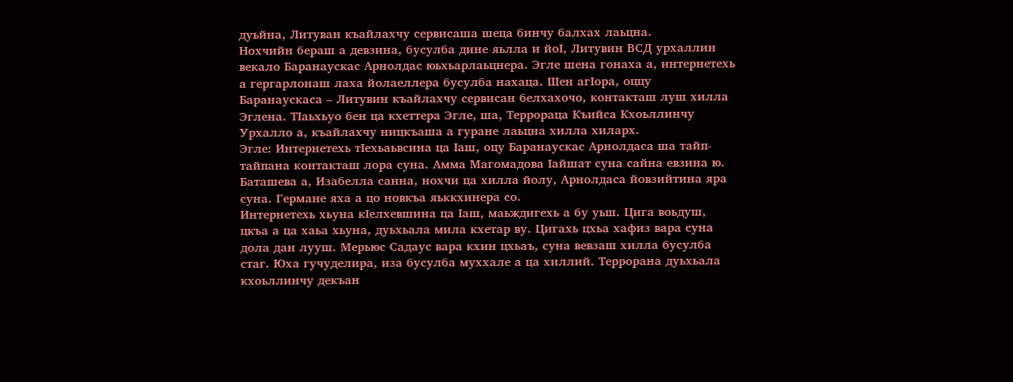дуьйна, Литуван къайлахчу сервисаша шеца бинчу балхах лаьцна.
Нохчийн бераш а девзина, бусулба дине яьлла и йоI, Литувин ВСД урхаллин векало Баранаускас Арнолдас юьхьарлаьцнера. Эгле шена гонаха а, интернетехь а гергарлонаш лаха йолаеллера бусулба нахаца. Шен агIора, оццу Баранаускаса – Литувин къайлахчу сервисан белхахочо, контакташ луш хилла Эглена. ТIаьхьуо бен ца кхеттера Эгле, ша, Террораца Къийса Кхоьллинчу Урхалло а, къайлахчу ницкъаша а гуране лаьцна хилла хиларх.
Эгле: Интернетехь тIехьаьвсина ца Iаш, оцу Баранаускас Арнолдаса ша тайп-тайпана контакташ лора суна. Амма Магомадова Iайшат суна сайна евзина ю. Баташева а, Изабелла санна, нохчи ца хилла йолу, Арнолдаса йовзийтина яра суна. Германе яха а цо новкъа яьккхинера со.
Интернетехь хьуна кIелхевшина ца Iаш, маьждигехь а бу уьш. Цига воьдуш, цкъа а ца хаьа хьуна, дуьхьала мила кхетар ву. Цигахь цхьа хафиз вара суна дола дан лууш. Мерьюс Садаус вара кхин цхьаъ, суна вевзаш хилла бусулба стаг. Юха гучуделира, иза бусулба муххале а ца хиллий. Террорана дуьхьала кхоьллинчу декъан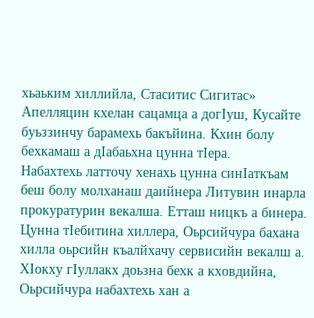хьаьким хиллийла, Стаситис Сигитас»
Апелляцин кхелан сацамца а догIуш, Кусайте буьззинчу барамехь бакъйина. Кхин болу бехкамаш а дIабаьхна цунна тIера.
Набахтехь латточу хенахь цунна синIаткъам беш болу молханаш даийнера Литувин инарла прокуратурин векалша. Етташ ницкъ а бинера. Цунна тIебитина хиллера, Оьрсийчура бахана хилла оьрсийн къалйхачу сервисийн векалш а.
ХIокху гIуллакх доьзна бехк а кховдийна, Оьрсийчура набахтехь хан а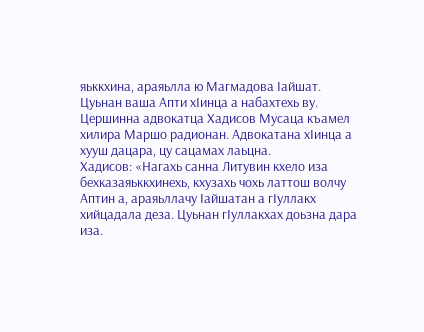яьккхина, араяьлла ю Магмадова Iайшат. Цуьнан ваша Апти хIинца а набахтехь ву. Цершинна адвокатца Хадисов Мусаца къамел хилира Маршо радионан. Адвокатана хIинца а хууш дацара, цу сацамах лаьцна.
Хадисов: «Нагахь санна Литувин кхело иза бехказаяьккхинехь, кхузахь чохь латтош волчу Аптин а, араяьллачу Iайшатан а гIуллакх хийцадала деза. Цуьнан гIуллакхах доьзна дара иза.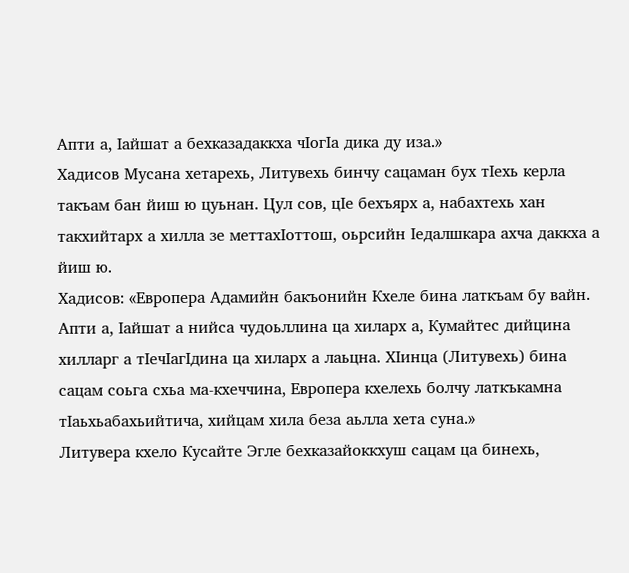Апти а, Iайшат а бехказадаккха чIогIа дика ду иза.»
Хадисов Мусана хетарехь, Литувехь бинчу сацаман бух тIехь керла такъам бан йиш ю цуьнан. Цул сов, цIе бехъярх а, набахтехь хан такхийтарх а хилла зе меттахIоттош, оьрсийн Iедалшкара ахча даккха а йиш ю.
Хадисов: «Европера Адамийн бакъонийн Кхеле бина латкъам бу вайн. Апти а, Iайшат а нийса чудоьллина ца хиларх а, Кумайтес дийцина хилларг а тIечIагIдина ца хиларх а лаьцна. ХIинца (Литувехь) бина сацам соьга схьа ма-кхеччина, Европера кхелехь болчу латкъкамна тIаьхьабахьийтича, хийцам хила беза аьлла хета суна.»
Литувера кхело Кусайте Эгле бехказайоккхуш сацам ца бинехь,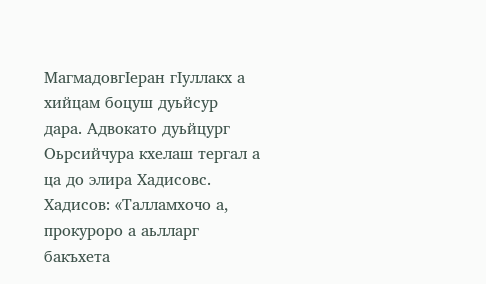МагмадовгIеран гIуллакх а хийцам боцуш дуьйсур дара. Адвокато дуьйцург Оьрсийчура кхелаш тергал а ца до элира Хадисовс.
Хадисов: «Талламхочо а, прокуроро а аьлларг бакъхета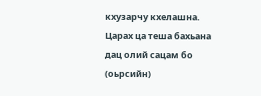кхузарчу кхелашна. Царах ца теша бахьана дац олий сацам бо (оьрсийн)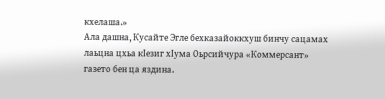кхелаша.»
Ала дашна, Кусайте Эгле бехказайоккхуш бинчу сацамах лаьцна цхьа кIезиг хIума Оьрсийчура «Коммерсант» газето бен ца яздина.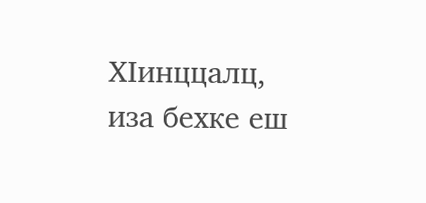ХIинццалц, иза бехке еш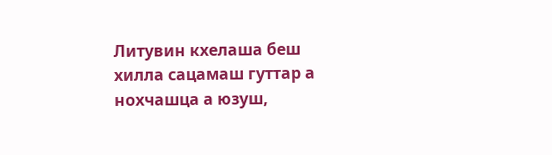Литувин кхелаша беш хилла сацамаш гуттар а нохчашца а юзуш,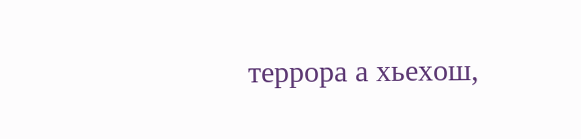террора а хьехош,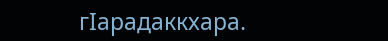гIарадаккхара.